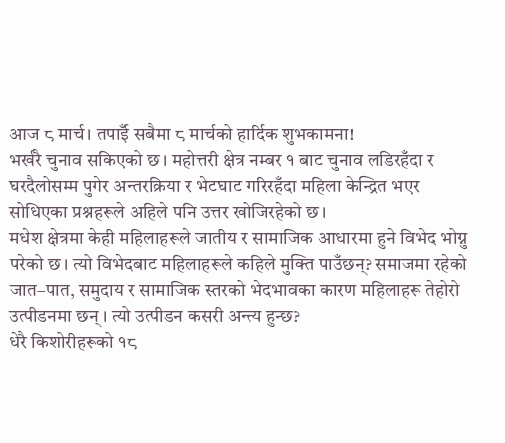आज ८ मार्च। तपाईँ सबैमा ८ मार्चको हार्दिक शुभकामना!
भर्खरै चुनाव सकिएको छ। महोत्तरी क्षेत्र नम्बर १ बाट चुनाव लडिरहँदा र घरदैलोसम्म पुगेर अन्तरक्रिया र भेटघाट गरिरहँदा महिला केन्द्रित भएर सोधिएका प्रश्नहरूले अहिले पनि उत्तर खोजिरहेको छ।
मधेश क्षेत्रमा केही महिलाहरूले जातीय र सामाजिक आधारमा हुने विभेद भोग्नु परेको छ। त्यो विभेदबाट महिलाहरूले कहिले मुक्ति पाउँछन्? समाजमा रहेको जात–पात, समुदाय र सामाजिक स्तरको भेदभावका कारण महिलाहरू तेहोरो उत्पीडनमा छन्। त्यो उत्पीडन कसरी अन्त्य हुन्छ?
धेरै किशोरीहरूको १८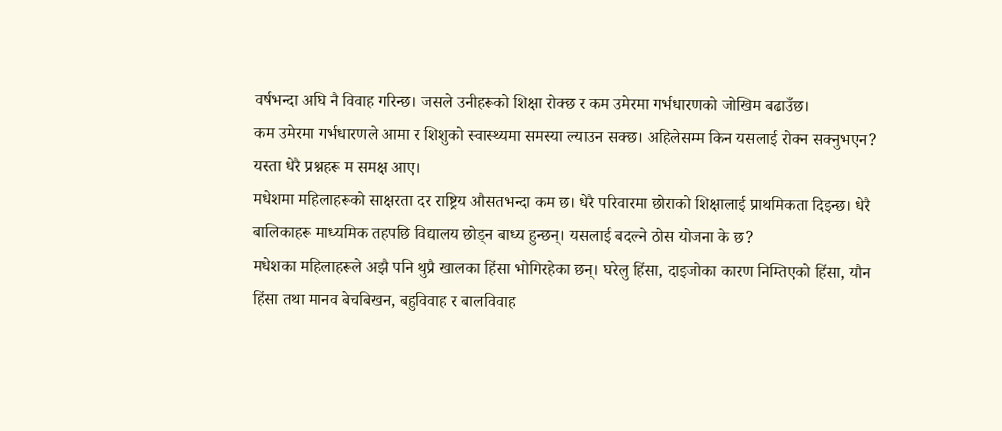वर्षभन्दा अघि नै विवाह गरिन्छ। जसले उनीहरूको शिक्षा रोक्छ र कम उमेरमा गर्भधारणको जोखिम बढाउँछ।
कम उमेरमा गर्भधारणले आमा र शिशुको स्वास्थ्यमा समस्या ल्याउन सक्छ। अहिलेसम्म किन यसलाई रोक्न सक्नुभएन? यस्ता धेरै प्रश्नहरू म समक्ष आए।
मधेशमा महिलाहरूको साक्षरता दर राष्ट्रिय औसतभन्दा कम छ। धेरै परिवारमा छोराको शिक्षालाई प्राथमिकता दिइन्छ। धेरै बालिकाहरू माध्यमिक तहपछि विद्यालय छोड्न बाध्य हुन्छन्। यसलाई बदल्ने ठोस योजना के छ?
मधेशका महिलाहरूले अझै पनि थुप्रै खालका हिंसा भोगिरहेका छन्। घरेलु हिंसा, दाइजोका कारण निम्तिएको हिंसा, यौन हिंसा तथा मानव बेचबिखन, बहुविवाह र बालविवाह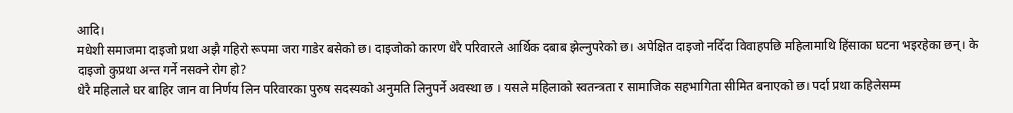आदि।
मधेशी समाजमा दाइजो प्रथा अझै गहिरो रूपमा जरा गाडेर बसेको छ। दाइजोको कारण धेरै परिवारले आर्थिक दबाब झेल्नुपरेको छ। अपेक्षित दाइजो नदिँदा विवाहपछि महिलामाथि हिंसाका घटना भइरहेका छन्। के दाइजो कुप्रथा अन्त गर्ने नसक्ने रोग हो?
धेरै महिलाले घर बाहिर जान वा निर्णय लिन परिवारका पुरुष सदस्यको अनुमति लिनुपर्ने अवस्था छ । यसले महिलाको स्वतन्त्रता र सामाजिक सहभागिता सीमित बनाएको छ। पर्दा प्रथा कहिलेसम्म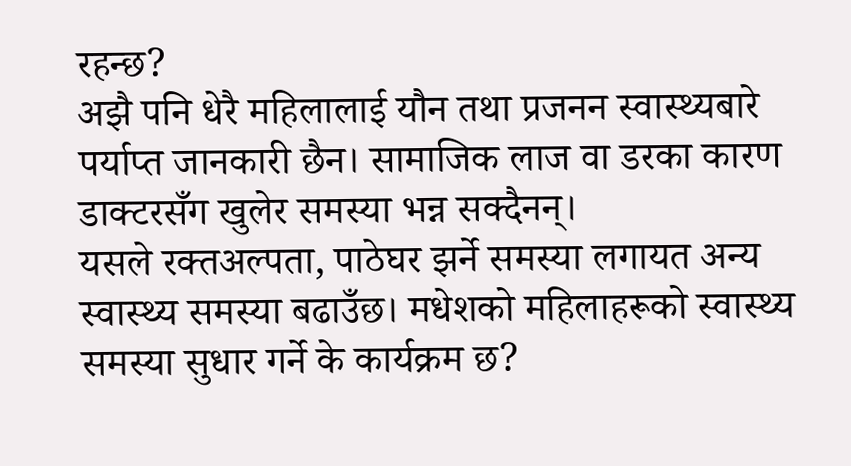रहन्छ?
अझै पनि धेरै महिलालाई यौन तथा प्रजनन स्वास्थ्यबारे पर्याप्त जानकारी छैन। सामाजिक लाज वा डरका कारण डाक्टरसँग खुलेर समस्या भन्न सक्दैनन्।
यसले रक्तअल्पता, पाठेघर झर्ने समस्या लगायत अन्य स्वास्थ्य समस्या बढाउँछ। मधेशको महिलाहरूको स्वास्थ्य समस्या सुधार गर्ने के कार्यक्रम छ?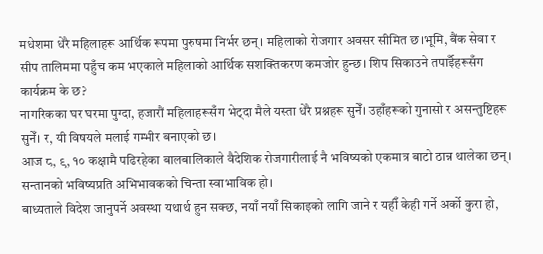मधेशमा धेरै महिलाहरू आर्थिक रूपमा पुरुषमा निर्भर छन्। महिलाको रोजगार अवसर सीमित छ।भूमि, बैंक सेवा र सीप तालिममा पहुँच कम भएकाले महिलाको आर्थिक सशक्तिकरण कमजोर हुन्छ। शिप सिकाउने तपाईँहरूसँग कार्यक्रम के छ?
नागरिकका घर घरमा पुग्दा, हजारौं महिलाहरूसँग भेट्दा मैले यस्ता धेरै प्रश्नहरू सुनेँ। उहाँहरूको गुनासो र असन्तुष्टिहरू सुनेँ। र, यी विषयले मलाई गम्भीर बनाएको छ।
आज ८, ९, १० कक्षामै पढिरहेका बालबालिकाले वैदेशिक रोजगारीलाई नै भविष्यको एकमात्र बाटो ठान्न थालेका छन्। सन्तानको भविष्यप्रति अभिभावकको चिन्ता स्वाभाविक हो।
बाध्यताले विदेश जानुपर्ने अवस्था यथार्थ हुन सक्छ, नयाँ नयाँ सिकाइको लागि जाने र यहीँ केही गर्ने अर्को कुरा हो,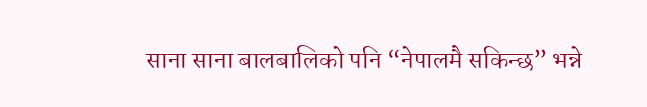साना साना बालबालिको पनि “नेपालमै सकिन्छ” भन्ने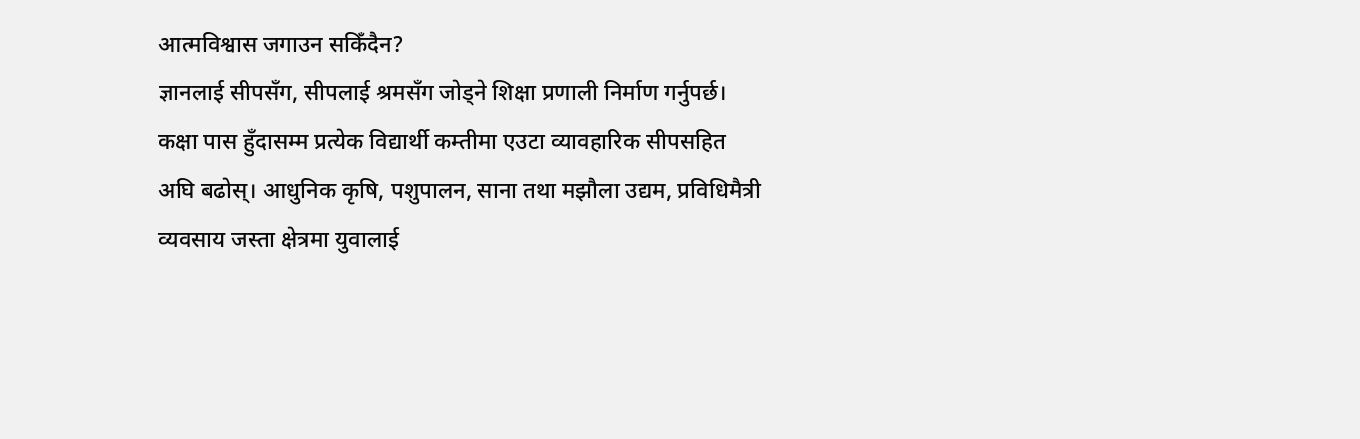आत्मविश्वास जगाउन सकिँदैन?
ज्ञानलाई सीपसँग, सीपलाई श्रमसँग जोड्ने शिक्षा प्रणाली निर्माण गर्नुपर्छ।
कक्षा पास हुँदासम्म प्रत्येक विद्यार्थी कम्तीमा एउटा व्यावहारिक सीपसहित अघि बढोस्। आधुनिक कृषि, पशुपालन, साना तथा मझौला उद्यम, प्रविधिमैत्री व्यवसाय जस्ता क्षेत्रमा युवालाई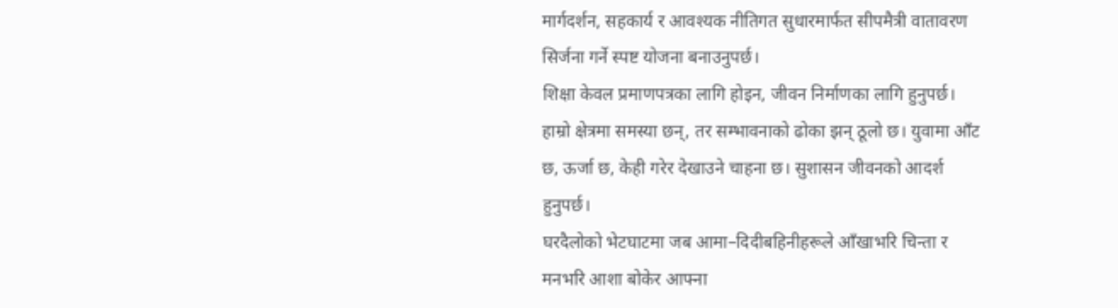मार्गदर्शन, सहकार्य र आवश्यक नीतिगत सुधारमार्फत सीपमैत्री वातावरण सिर्जना गर्ने स्पष्ट योजना बनाउनुपर्छ।
शिक्षा केवल प्रमाणपत्रका लागि होइन, जीवन निर्माणका लागि हुनुपर्छ।
हाम्रो क्षेत्रमा समस्या छन्, तर सम्भावनाको ढोका झन् ठूलो छ। युवामा आँट छ, ऊर्जा छ, केही गरेर देखाउने चाहना छ। सुशासन जीवनको आदर्श हुनुपर्छ।
घरदैलोको भेटघाटमा जब आमा–दिदीबहिनीहरूले आँखाभरि चिन्ता र मनभरि आशा बोकेर आफ्ना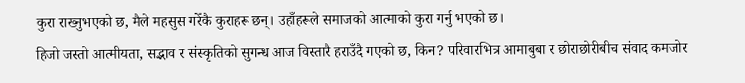कुरा राख्नुभएको छ, मैले महसुस गरेँकै कुराहरू छन्। उहाँहरूले समाजको आत्माको कुरा गर्नु भएको छ।
हिजो जस्तो आत्मीयता, सद्भाव र संस्कृतिको सुगन्ध आज विस्तारै हराउँदै गएको छ, किन? परिवारभित्र आमाबुबा र छोराछोरीबीच संवाद कमजोर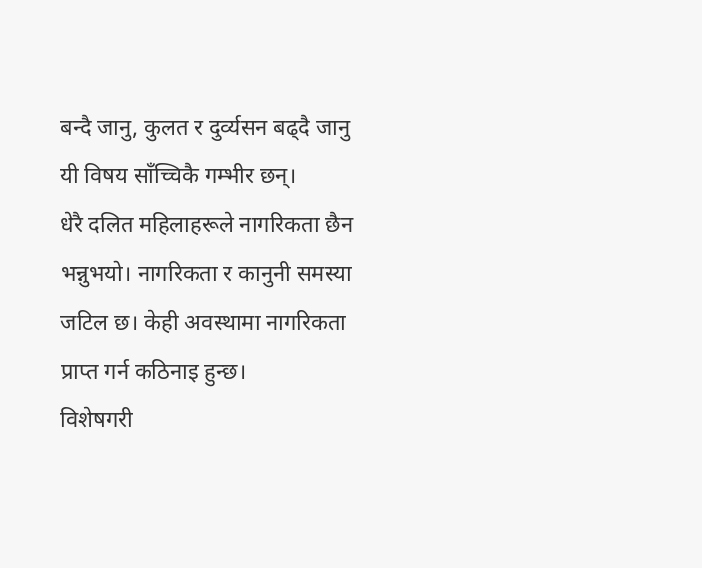बन्दै जानु, कुलत र दुर्व्यसन बढ्दै जानु यी विषय साँच्चिकै गम्भीर छन्।
धेरै दलित महिलाहरूले नागरिकता छैन भन्नुभयो। नागरिकता र कानुनी समस्या जटिल छ। केही अवस्थामा नागरिकता प्राप्त गर्न कठिनाइ हुन्छ।
विशेषगरी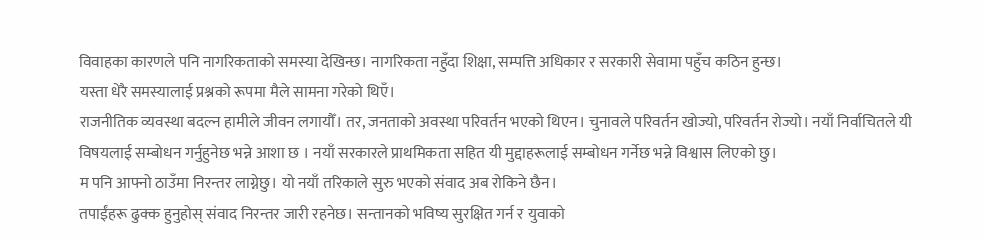विवाहका कारणले पनि नागरिकताको समस्या देखिन्छ। नागरिकता नहुँदा शिक्षा, सम्पत्ति अधिकार र सरकारी सेवामा पहुँच कठिन हुन्छ।
यस्ता धेरै समस्यालाई प्रश्नको रूपमा मैले सामना गरेको थिएँ।
राजनीतिक व्यवस्था बदल्न हामीले जीवन लगायौँ। तर, जनताको अवस्था परिवर्तन भएको थिएन। चुनावले परिवर्तन खोज्यो, परिवर्तन रोज्यो। नयाँ निर्वाचितले यी विषयलाई सम्बोधन गर्नुहुनेछ भन्ने आशा छ । नयाँ सरकारले प्राथमिकता सहित यी मुद्दाहरूलाई सम्बोधन गर्नेछ भन्ने विश्वास लिएको छु।
म पनि आफ्नो ठाउँमा निरन्तर लाग्नेछु। यो नयाँ तरिकाले सुरु भएको संवाद अब रोकिने छैन।
तपाईंहरू ढुक्क हुनुहोस् संवाद निरन्तर जारी रहनेछ। सन्तानको भविष्य सुरक्षित गर्न र युवाको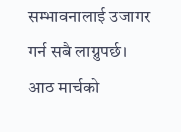सम्भावनालाई उजागर गर्न सबै लाग्नुपर्छ। आठ मार्चको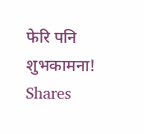फेरि पनि शुभकामना!
Shares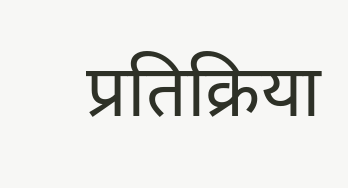प्रतिक्रिया